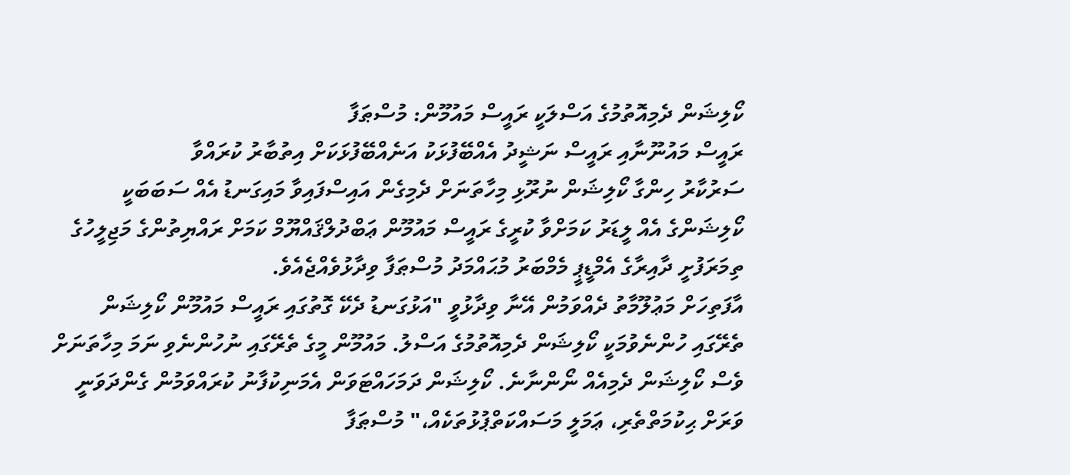ކޯލިޝަން ދެމިއޮތުމުގެ އަސްލަކީ ރައީސް މައުމޫން: މުސްޠަފާ
ރައީސް މައުނޫނާއި ރައީސް ނަޝީދު އެއްބޭފުޅަކު އަނެއްބޭފުޅަކަށް އިތުބާރު ކުރައްވާ
ސަރުކާރު ހިންގާ ކޯލިޝަން ނުރޫޅި މިހާތަނަށް ދެމިގެން އައިސްފައިވާ މައިގަނޑު އެއް ސަބަބަކީ ކޯލިޝަންގެ އެއް ލީޑަރު ކަމަށްވާ ކުރީގެ ރައީސް މައުމޫން ޢަބްދުލްޤައްޔޫމް ކަމަށް ރައްޔިތުންގެ މަޖިލީހުގެ ތިމަރަފުށީ ދާއިރާގެ އެމްޑީޕީ މެމްބަރު މުޙައްމަދު މުސްޠަފާ ވިދާޅުވެއްޖެއެވެ.
އާފަތިހަށް މަޢުލޫމާތު ދެއްވަމުން އޭނާ ވިދާޅުވީ "އަޅުގަނޑު ދެކޭ ގޮތުގައި ރައީސް މައުމޫން ކޯލިޝަން ތެރޭގައި ހުންނެވުމަކީ ކޯލިޝަން ދެމިއޮތުމުގެ އަސްލު. މައުމޫން މީގެ ތެރޭގައި ނުހުންނެވި ނަމަ މިހާތަނަށް ވެސް ކޯލިޝަން ދެމިއެއް ނޯންނާނެ. ކޯލިޝަން ދަމަހައްޓަވަން އެމަނިކުފާނު ކުރައްވަމުން ގެންދަވަނީ ވަރަށް ޙިކުމަތްތެރި، ޢަމަލީ މަސައްކަތްޕުޅުތަކެއް،" މުސްޠަފާ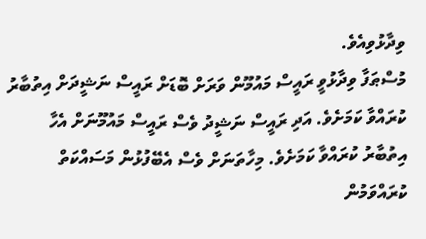ވިދާޅުވިއެވެ.
މުސްޠަފާ ވިދާޅުވީ ރައީސް މައުމޫން ވަރަށް ބޮޑަށް ރައީސް ނަޝީދަށް އިތުބާރު ކުރައްވާ ކަމަށެވެ. އަދި ރައީސް ނަޝީދު ވެސް ރައީސް މައުމޫނަށް އެހާ އިތުބާރު ކުރައްވާ ކަމަށެވެ. މިހާތަނަށް ވެސް އެބޭފުޅުން މަސައްކަތް ކުރައްވަމުން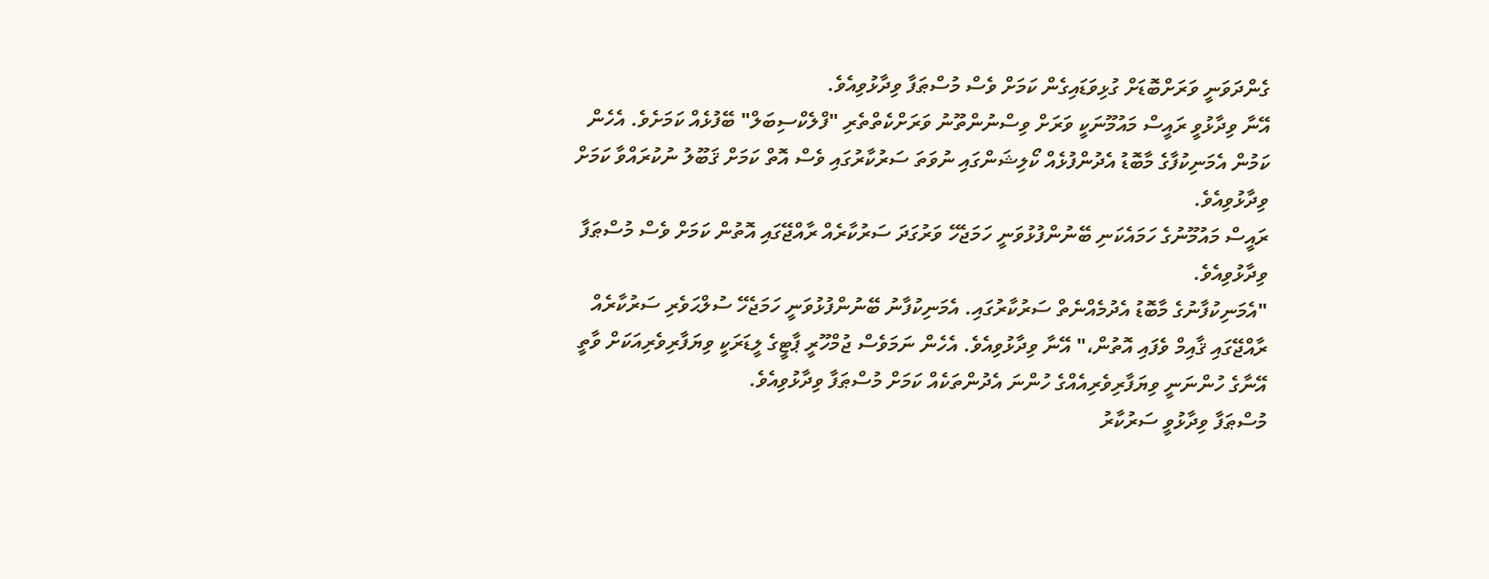ގެންދަވަނީ ވަރަށްބޮޑަށް ގުޅިވަޑައިގެން ކަމަށް ވެސް މުސްޠަފާ ވިދާޅުވިއެވެ.
އޭނާ ވިދާޅުވީ ރައީސް މައުމޫނަކީ ވަރަށް ވިސްނުންތޫނު ވަރަށްކެތްތެރި "ފްލެކްސިބަލް" ބޭފުޅެއް ކަމަށެވެ. އެހެން ކަމުން އެމަނިކުފާގެ މާބޮޑު އެދުންފުޅެއް ކޯލިޝަންގައި ނުވަތަ ސަރުކާރުގައި ވެސް އޮތް ކަމަށް ޤަބޫލު ނުކުރައްވާ ކަމަށް ވިދާޅުވިއެވެ.
ރައީސް މައުމޫނުގެ ހަމައެކަނި ބޭނުންފުޅުވަނީ ހަމަޖެހޭ ވަރުގަދަ ސަރުކާރެއް ރާއްޖޭގައި އޮތުން ކަމަށް ވެސް މުސްޠަފާ ވިދާޅުވިއެވެ.
"އެމަނިކުފާނުގެ މާބޮޑު އެދުމެއްނެތް ސަރުކާރުގައި. އެމަނިކުފާނު ބޭނުންފުޅުވަނީ ހަމަޖެހޭ ސުލްޙަވެރި ސަރުކާރެއް ރާއްޖޭގައި ޤާއިމް ވެފައި އޮތުން،" އޭނާ ވިދާޅުވިއެވެ. އެހެން ނަމަވެސް ޖުމްހޫރީ ޕާޓީގެ ލީޑަރަކީ ވިޔަފާރިވެރިއަކަށް ވާތީ އޭނާގެ ހުންނަނީ ވިޔަފާރިވެރިއެއްގެ ހުންނަ އެދުންތަކެއް ކަމަށް މުސްޠަފާ ވިދާޅުވިއެވެ.
މުސްޠަފާ ވިދާޅުވީ ސަރުކާރު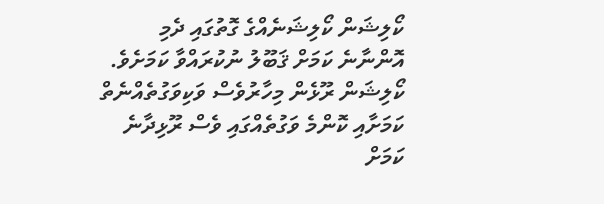ކޯލިޝަން ކޯލިޝަނެއްގެ ގޮތުގައި ދެމި އޮންނާނެ ކަމަށް ޤަބޫލު ނުކުރައްވާ ކަމަށެވެ. ކޯލިޝަން ރޫޅެން މިހާރުވެސް ވަކިވަގުތެއްނެތް ކަމަށާއި ކޮންމެ ވަގުތެއްގައި ވެސް ރޫޅިދާނެ ކަމަށް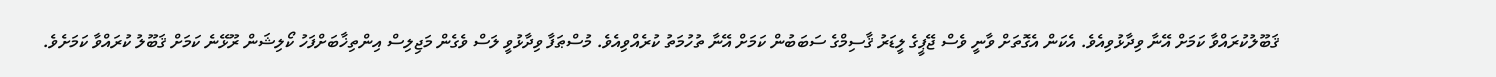ޤަބޫލުކުރައްވާ ކަމަށް އޭނާ ވިދާޅުވިއެވެ. އެކަން އެގޮތަށް ވާނީ ވެސް ޖޭޕީގެ ލީޑަރު ޤާސިމްގެ ސަބަބުން ކަމަށް އޭނާ ތުހުމަތު ކުރެއްވިއެވެ. މުސްޠަފާ ވިދާޅުވީ ލަސް ވެގެން މަޖިލިސް އިންތިޚާބަށްފަހު ކޯލިޝަން ރޫޅޭނެ ކަމަށް ޤަބޫލު ކުރައްވާ ކަމަށެވެ.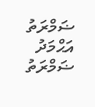ޟަމްރަތު އަޙްމަދު
ޟަމްރަތު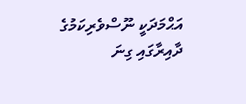އަޙްމަދަކީ ނޫސްވެރިކަމުގެ ދާއިރާގައި ގިނަ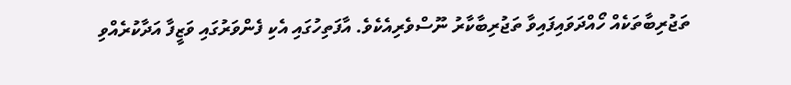ތަޖުރިބާތަކެއް ހޯއްދަވައިފައިވާ ތަޖުރިބާކާރު ނޫސްވެރިއެކެވެ. އާފަތިހުގައި އެކި ފެންވަރުގައި ވަޒީފާ އަދާކުރެއްވި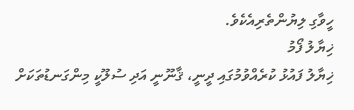ހީވާގި ލިޔުންތެރިއެކެވެ.
ޚިޔާލު ފޯމު
ޚިޔާލު ފައުޅު ކުރެއްވުމުގައި ދީނީ، ޤާނޫނީ އަދި ސުލޫކީ މިންގަނޑުތަކަށް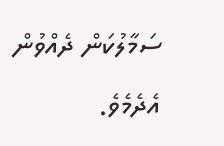ސަމާލުކަން ދެއްވުން އެދެމެވެ.